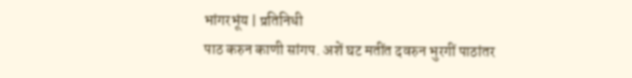भांगरभूंय | प्रतिनिधी
पाठ करुन काणी सांगप. अशें घट मतींत दवरुन भुरगीं पाठांतर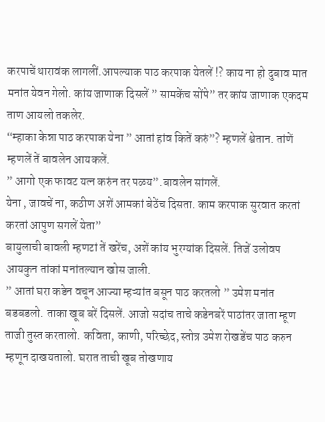करपाचें थारावंक लागलीं.आपल्याक पाठ करपाक येतलें !? काय ना हो दुबाव मात मनांत येवन गेलो. कांय जाणाक दिसलें ” सामकेंच सोंपे” तर कांय जाणाक एकदम ताण आयलो तकलेर.
“म्हाका केन्ना पाठ करपाक येना ” आतां हांव कितें करुं”? म्हणलें श्वेतान. तांणें म्हणलें तें बावलेन आयकलें.
” आगो एक फावट यत्न करुंन तर पळय”.बावलेन सांगलें.
येना , जावचें ना, कठीण अशें आमकां बेठेंच दिसता. काम करपाक सुरवात करतां करतां आपुण सगलें येता”
बायुलाची बावली म्हणटां तें खरेंच, अशें कांय भुरग्यांक दिसलें. तिजें उलोवप आयकुन तांकां मनांतल्यान खोस जाली.
” आतां घरा कडेन वचून आज्या म्हऱ्यांत बसून पाठ करतलो ” उमेश मनांत बडबडलो. ताका खूब बरें दिसलें. आजो सदांच ताचे कडेनबरें पाठांतर जाता म्हूण ताजी तुस्त करतालो. कविता, काणी, परिच्छेद, स्तोत्र उमेश रोखडेंच पाठ करुन म्हणून दाखयतालो. घरात ताची खूब तोखणाय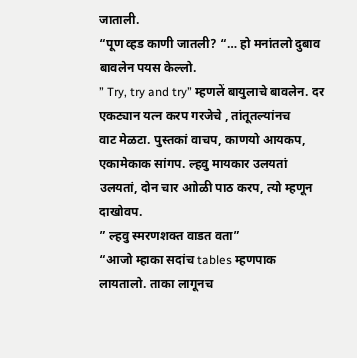जाताली.
“पूण व्हड काणी जातली? “… हो मनांतलो दुबाव बावलेन पयस केल्लो.
” Try, try and try” म्हणलें बायुलाचे बावलेन. दर एकट्यान यत्न करप गरजेचे , तांतूतल्यांनच
वाट मेळटा. पुस्तकां वाचप, काणयो आयकप, एकामेकाक सांगप. ल्हवु मायकार उलयतां उलयतां, दोन चार आोळी पाठ करप, त्यो म्हणून दाखोवप.
” ल्हवु स्मरणशक्त वाडत वता”
“आजो म्हाका सदांच tables म्हणपाक लायतालो. ताका लागूनच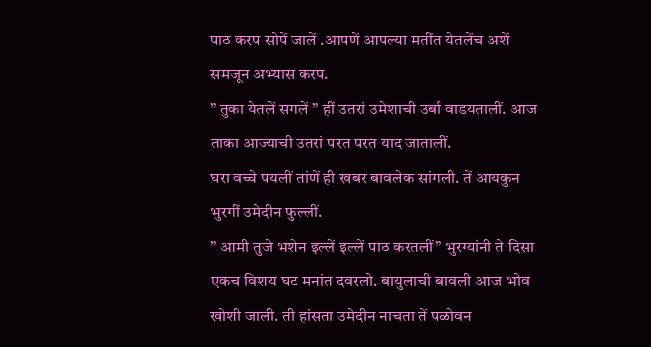पाठ करप सोपें जालें .आपणें आपल्या मतींत येतलेंच अशें समजून अभ्यास करप.
” तुका येतलें सगलें ” हीं उतरां उमेशाची उर्बा वाडयतालीं. आज ताका आज्याची उतरां परत परत याद जातालीं.
घरा वच्चे पयलीं तांणें ही खबर बावलेक सांगली. तें आयकुन भुरगीं उमेदीन फुल्लीं.
” आमी तुजे भशेन इल्लें इल्लें पाठ करतलीं” भुरग्यांनी ते दिसा एकच विशय घट मनांत दवरलो. बायुलाची बावली आज भोव खोशी जाली. ती हांसता उमेदीन नाचता तें पळोवन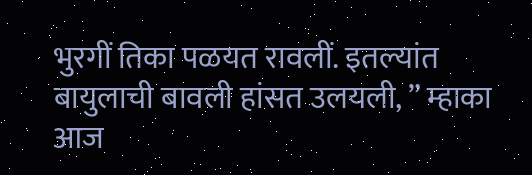भुरगीं तिका पळयत रावलीं. इतल्यांत बायुलाची बावली हांसत उलयली, ” म्हाका आज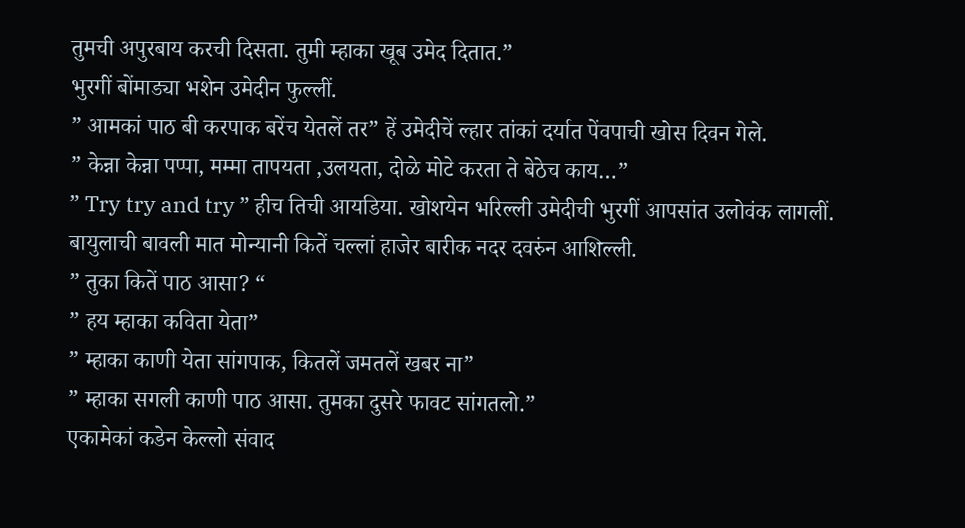तुमची अपुरबाय करची दिसता. तुमी म्हाका खूब उमेद दितात.”
भुरगीं बोंमाड्या भशेन उमेदीन फुल्लीं.
” आमकां पाठ बी करपाक बरेंच येतलें तर” हें उमेदीचें ल्हार तांकां दर्यात पेंवपाची खोस दिवन गेले.
” केन्ना केन्ना पप्पा, मम्मा तापयता ,उलयता, दोळे मोटे करता ते बेठेच काय…”
” Try try and try ” हीच तिची आयडिया. खोशयेन भरिल्ली उमेदीची भुरगीं आपसांत उलोवंक लागलीं.
बायुलाची बावली मात मोन्यानी कितें चल्लां हाजेर बारीक नदर दवरुंन आशिल्ली.
” तुका कितें पाठ आसा? “
” हय म्हाका कविता येता”
” म्हाका काणी येता सांगपाक, कितलें जमतलें खबर ना”
” म्हाका सगली काणी पाठ आसा. तुमका दुसरे फावट सांगतलो.”
एकामेकां कडेन केल्लो संवाद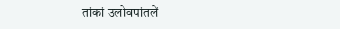तांकां उलोवपांतलें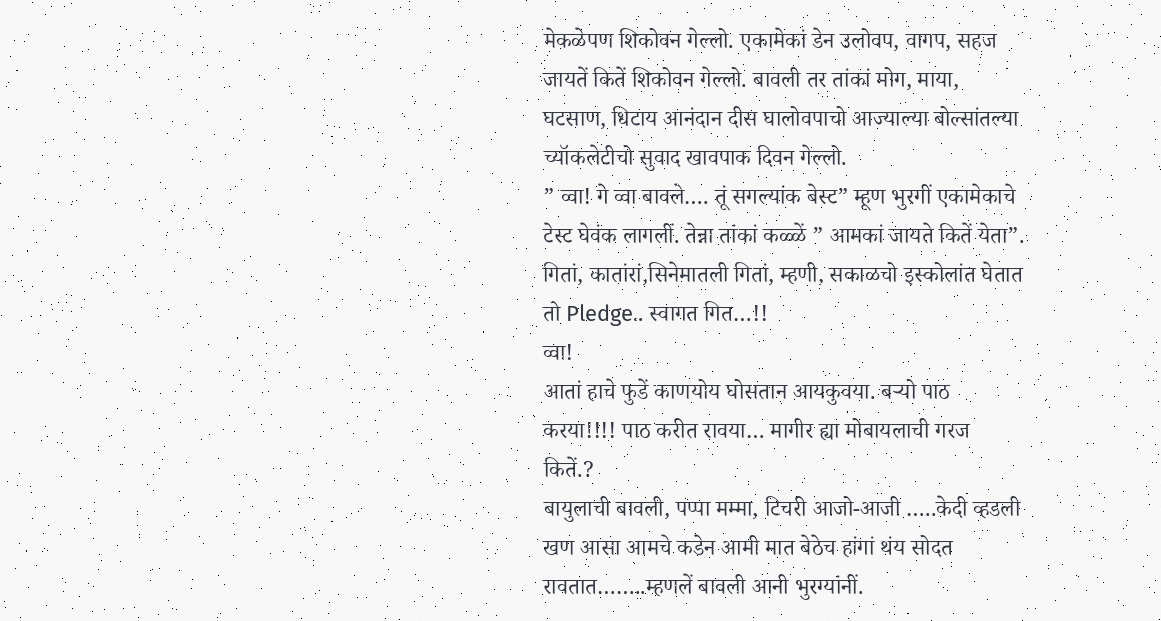मेकळेपण शिकोवन गेल्लो. एकामेकां डेन उलोवप, वागप, सहज जायतें कितें शिकोवन गेल्लो. बावली तर तांकां मोग, माया, घटसाण, धिटाय आनंदान दीस घालोवपाचो आज्याल्या बोल्सांतल्या च्यॉकलेटीचो सुवाद खावपाक दिवन गेल्लो.
” व्वा! गे व्वा बावले…. तूं सगल्यांक बेस्ट” म्हूण भुरगीं एकामेकाचे टेस्ट घेवंक लागलीं. तेन्ना तांकां कळ्ळें ” आमकां जायते कितें येता”. गितां, कातांरां,सिनेमातली गितां, म्हणी, सकाळचो इस्कोलांत घेतात तो Pledge.. स्वागत गित…!!
व्वा!
आतां हाचे फुडें काणयोय घोसतान आयकुवया. बऱ्यो पाठ करया!!!! पाठ करीत रावया… मागीर ह्या मोबायलाची गरज कितें.?
बायुलाची बावली, पप्पा मम्मा, टिचरी आजो-आजी …..केदी व्हडली खण आसा आमचे कडेन आमी मात बेठेच हांगां थंय सोदत रावतात……..म्हणलें बावली आनी भुरग्यांनीं.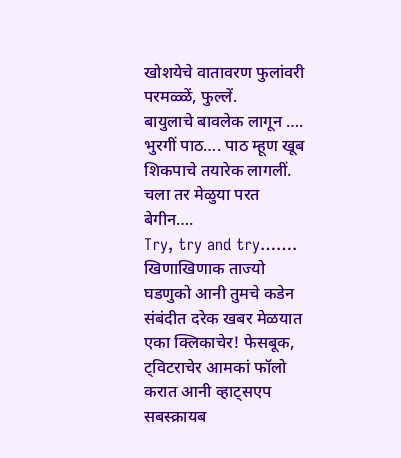खोशयेचे वातावरण फुलांवरी परमळ्ळें, फुल्लें.
बायुलाचे बावलेक लागून …. भुरगीं पाठ…. पाठ म्हूण खूब शिकपाचे तयारेक लागलीं.
चला तर मेळुया परत बेगीन….
Try, try and try…….
खिणाखिणाक ताज्यो घडणुको आनी तुमचे कडेन संबंदीत दरेक खबर मेळयात एका क्लिकाचेर! फेसबूक, ट्विटराचेर आमकां फॉलो करात आनी व्हाट्सएप सबस्क्रायब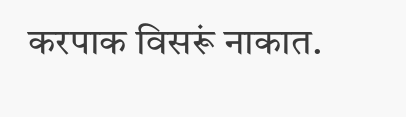करपाक विसरूं नाकात.